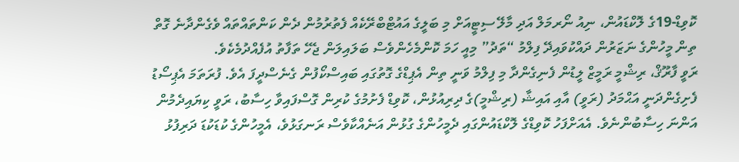ކޮވިޑް-19ގެ ލޮކްޑައުން، ނިއު ނޯރމަލް އަދި މާލޭ ސިޓީއަށް މި ބަލީގެ އައުޓްބްރޭކެއް ފެތުރުމުން ދެން ކަންތައްތައް ވެގެންދާނެ ގޮތް ތިން މީހުންގެ ނަޒަރުން ދައްކުވައިދޭ ފިލްމު “ތަދު” މިއީ ހަމަ ކޮންމެހެންވެސް ބަލައިލަން ޖެހޭ ތަފާތު އުފެއްދުމެކެވެ.
ރަވީ ފާރޫޤް، ރިޝްމީ ރަމީޒް ލީޑުން ފެނިގެންދާ މި ފިލްމު ވަނީ ތިން އެޕިޑްގެ ގޮތުގައި ބައިސްކޯފުން ގެނެސްދީފަ އެވެ. ފުރަތަމަ އެޕިސޯޑު ފެށިގެންދަނީ އަޙްމަދު (ރަވީ) އާއި އައިޝާ (ރިޝްމީ)ގެ ދިރިއުޅުން، ކޮވިޑް ފެށުމުގެ ކުރިން ގޮސްފައިވާ ހިސާބު، ރަވީ ކިޔައިދެމުން އަންނަ ހިސާބުންނެވެ. އެއަށްފަހު ކޮވިޑްގެ ލޮކްޑައުންގައި ދެމީހުންގެ ގުޅުން އަނެއްކާވެސް ރަނގަޅުވެ، އެމީހުންގެ ކުޑަކުޑަ ދަރިފުޅު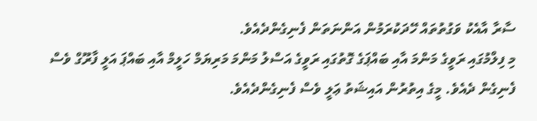ސާރާ އާއެކު ވަގުތުތައް ހޭދަކުރަމުން އަންނަތަން ފެނިގެންދެއެވެ.
މި ފިލްމުގައި ރަވީގެ މަންމަ އާއި ބައްޕަގެ ގޮތުގައި ރަވީގެ އަސްލު މަންމަ މަރިޔަމް ހަލީމް އާއި ބައްޕަ އަލީ ފާރޫގް ވެސް ފެނިގެން ދެއެވެ. މީގެ އިތުރުން އައިޝަތު ޢަލީ ވެސް ފެނިގެންދެއެވެ.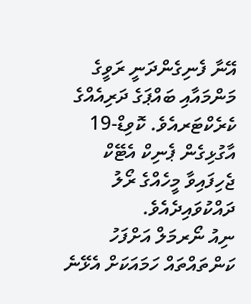އޭނާ ފެނިގެންދަނީ ރަވީގެ މަންމައާއި ބައްޕަގެ ދަރިއެއްގެ ކެރެކްޓަރއެވެ. ކޮވިޑް-19 އާގުޅިގެން ޕެނިކް އެޓޭކް ޖެހިފައިވާ މީހެއްގެ ރޯލު ދައްކުވައިދެއެވެ.
ނިއު ނޯރމަލް އަށްފަހު ކަންތައްތައް ހަމައަކަށް އެޅޭނެ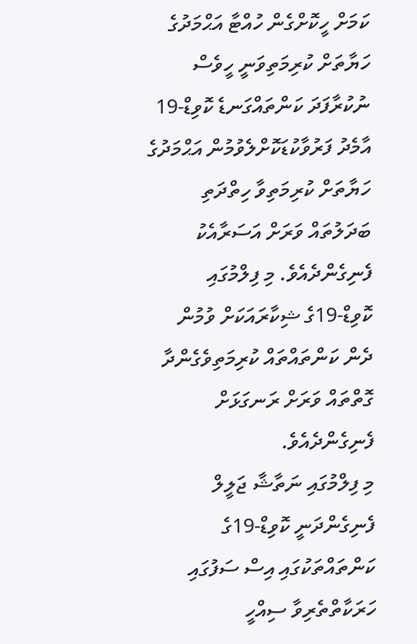ކަމަށް ހީކޮށްގެން ހުއްޓާ އަޙްމަދުގެ ހަޔާތަށް ކުރިމަތިވަނީ ހީވެސް ނުކުރާފަދަ ކަންތައްގަނޑެ ކޮވިޑް-19 އާމެދު ފަރުވާކުޑަކޮށްލެވުމުން އަޙްމަދުގެ ހަޔާތަށް ކުރިމަތިވާ ހިތްދަތި ބަދަލުތައް ވަރަށް އަސަރާއެކު ފެނިގެންދެއެވެ. މި ފިލްމުގައި ކޮވިޑް-19ގެ ޝިކާރައަކަށް ވުމުން ދެން ކަންތައްތައް ކުރިމަތިވެގެންދާ ގޮތްތައް ވަރަށް ރަނގަޅަށް ފެނިގެންދެއެވެ.
މި ފިލްމުގައި ނަތާޝާ ޖަލީލް ފެނިގެންދަނީ ކޮވިޑް-19ގެ ކަންތައްތަކުގައި އިސް ސަފުގައި ހަރަކާތްތެރިވާ ސިއްހީ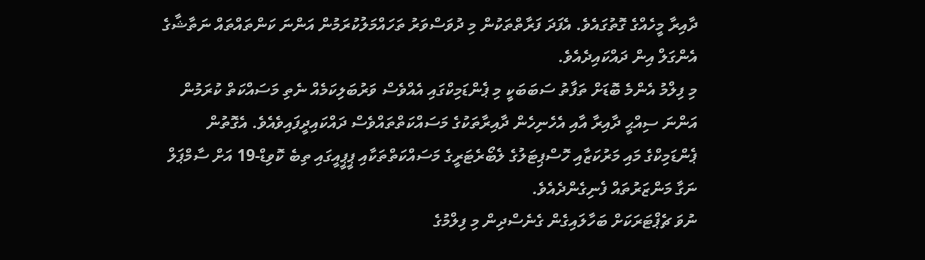ދާއިރާ މީހެއްގެ ގޮތުގައެވެ. އެފަދަ ފަރާތްތަކުން މި ދުވަސްވަރު ތަހައްމަލުކުރަމުން އަންނަ ކަންތައްތައް ނަތާޝާގެ އެންގަލް އިން ދައްކައިދެއެވެ.
މި ފިލްމު އެންމެ ބޮޑަށް ތަފާތު ސަބަބަކީ މި ޕެންޑަމިކްގައި އެއްވެސް ވަރުބަލިކަމެއް ނެތި މަސައްކަތް ކުރަމުން އަންނަ ސިއްޙީ ދާއިރާ އާއި އެހެނިހެން ދާއިރާތަކުގެ މަސައްކަތްތައްވެސް ދައްކައިދީފައިވެއެވެ. އެގޮތުން ޕެންޑަމިކްގެ މައި މަރުކަޒާއި ހޮސްޕިޓަލުގެ ލެބޯރެޓަރީގެ މަސައްކަތްތަކާއި ޕީޕީއީގައި ތިބެ ކޮވިޑް-19 އަށް ސާމްޕަލް ނަގާ މަންޒަރުތައް ފެނިގެންދެއެވެ.
ނުވަ ޗެޕްޓަރަކަށް ބަހާލައިގެން ގެނެސްދިން މި ފިލްމުގެ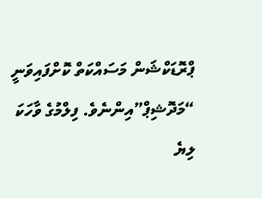ޕްރޮޑަކްޝަން މަސައްކަތް ކޮށްފައިވަނީ “މަދޮޝިޕް”އިންނެވެ. ފިލްމުގެ ވާހަކަ ލިޔެ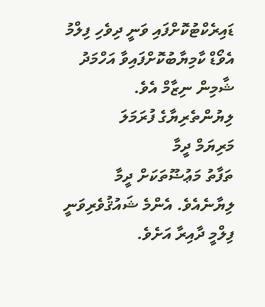ޑައިރެކްޓުކޮށްފައި ވަނީ ދިވެހި ފިލްމު އެވޯޑް ކާމިޔާބުކޮށްފައިވާ އަހްމަދު ޝާމިން ނިޒާމް އެވެ.
ލިޔުންތެރިޔާގެ ފުރަމަލަ
މަރިޔަމް ދީމާ
ތަފާތު މަޢުޟޫތަކަށް ދީމާ ލިޔާނެއެވެ. އެންމެ ޝައުޤުވެރިވަނީ ފިލްމީ ދާއިރާ އަށެވެ.